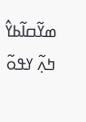ߘߌ߬ߛߊ߬ߕߌ߮
ߤߍ߲߬ ߌߟߋ߬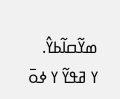ߘߌ߬ߛߊ߬ߕߌ߮.
ߌ ߥߟߌ߬ ߌ ߦߋ߫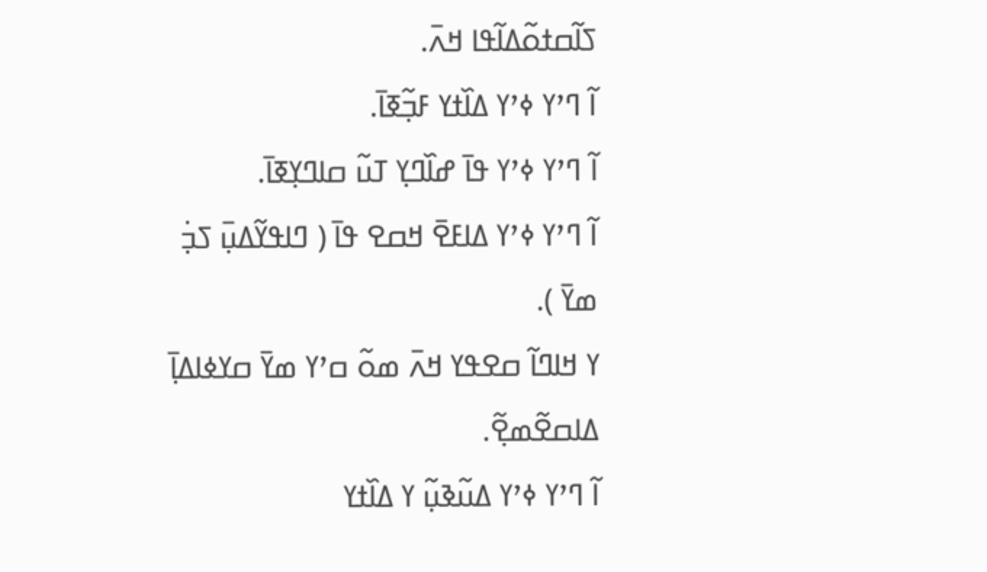ߖߊ߬ߛߙߋ߬ߡߊ߬ߟߊ ߞߍ߫.
ߊ߬ ߣߴߌ ߦߴߌ ߡߊ߰ߙߌ ߓߏ߲߬ߧߊ߫.
ߊ߬ ߣߴߌ ߦߴߌ ߟߊ߫ ߝߊ߰ߣߌ߲ ߠߎ߬ ߛߊߣߌ߲ߧߊ߫.
ߊ߬ ߣߴߌ ߦߴߌ ߡߊߓߐ߫ ߞߛߐ ߟߊ߫ ( ߣߊߟߌ߬ߡߎ߲߫ ߖߏ߲߭ ߘߌ߫ ).
ߌ ߞߊߣߊ߬ ߛߐߟߌ ߞߍ߫ ߘߋ߬ ߛߴߌ ߘߌ߫ ߛߌߦߊߡߊ߲߫ ߡߊߛߐ߬ߘߐ߲߬.
ߊ߬ ߣߴߌ ߦߴߌ ߡߎ߬ߢߎ߲߬ ߌ ߡߊ߰ߙߌ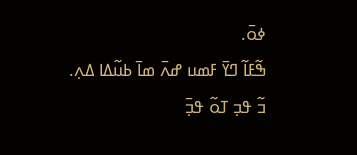ߦߋ߫.
ߒ߬ߓߊ߬ ߣߌ߫ ߓߘߎ ߝߍ߫ ߘߊ߫ ߕߎ߬ߡߊ ߡߍ߲.
ߏ߬ ߟߏ߲ ߠߋ߬ ߟߏ߲߫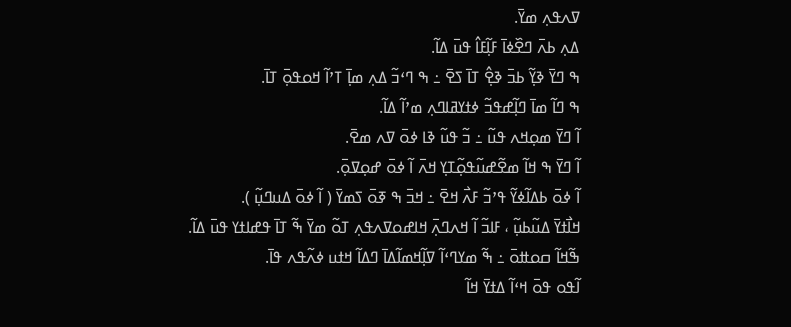ߜߍߟߍ߲ ߘߌ߫.
ߡߍ߲ ߕߍ߫ ߣߐ߰ߦߊ߫ ߓߊ߲߬ߓߊ߮ ߟߎ߫ ߡߊ߬.
ߒ ߣߌ߫ ߢߌ߲߬ ߕߏ߫ ߢߐ߲߮ ߠߊ߫ ߖߐ߫ ߸ ߒ ߣߵߏ߬ ߡߍ߲ ߘߊ߲߫ ߠߴߊ߬ ߞߋߟߋ߲߫ ߠߊ߫.
ߒ ߣߊ߬ ߘߊ߫ ߣߊ߲߬ߝߟߏ߬ ߦߙߌߥߊߣߍ߲ ߘߴߊ߬ ߡߊ߬.
ߊ߬ ߣߌ߫ ߘߋ߲ߞߍ ߟߎ߬ ߸ ߏ߬ ߟߎ߬ ߢߊ ߦߋ߫ ߜߍ ߘߐ߫.
ߊ߬ ߣߌ߫ ߒ ߞߊ߬ ߘߐ߬ߝߎ߬ߟߋ߲߬ߠߌ߲ ߞߍ߫ ߊ߬ ߦߋ߫ ߝߋ߲ߜߋ߲߫.
ߊ߬ ߦߋ߫ ߕߡߊ߬ߦߌ߬ ߟߴߏ߬ ߓߍ߯ ߞߐ߫ ߸ ߞߏ߫ ߒ ߧߋ߫ ߖߘߌ߫ ( ߊ߬ ߦߋ߫ ߡߎߣߎ߲߬ ).
ߞߊ߯ߙߌ߫ ߡߎ߬ߕߎ߲߬ ، ߓߊߏ߬ ߊ߬ ߞߍߣߍ߲߫ ߞߊߝߋߜߍߟߍ߲ ߠߋ߬ ߘߌ߫ ߒ߬ ߠߊ߫ ߟߝߊߙߌ ߟߎ߫ ߡߊ߬.
ߒ߬ߞߊ߬ ߛߋߚߋ߫ ߸ ߒ߬ ߘߌߣߵߊ߬ ߜߊ߲߬ߞߘߊ߬ߡߊ߫ ߣߡߊ߬ ߞߙߎ ߦߍ߬ߟߍ ߟߊ߫.
ߊ߬ߟߋ ߟߋ߫ ߞߵߊ߬ ߡߙߌ߫ ߞߊ߬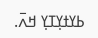ߕߌߙߌ߲ߠߌ߲ ߞߍ߫.